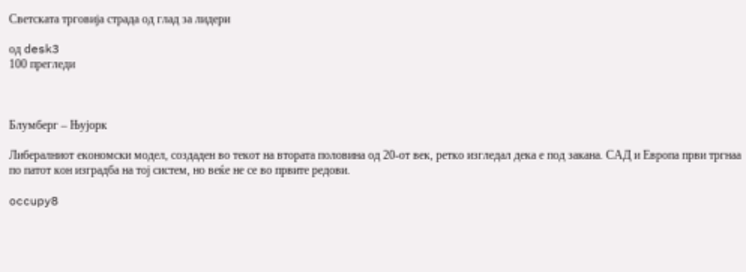Светската трговија страда од глад за лидери

од desk3
100 прегледи



Блумберг – Њујорк

Либералниот економски модел, создаден во текот на втората половина од 20-от век, ретко изгледал дека е под закана. САД и Европа први тргнаа по патот кон изградба на тој систем, но веќе не се во првите редови.

occupy8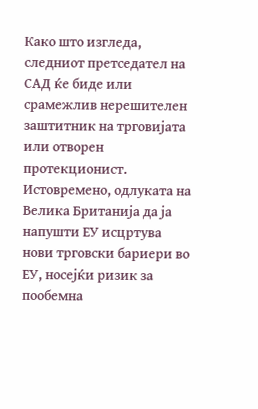Како што изгледа, следниот претседател на САД ќе биде или срамежлив нерешителен заштитник на трговијата или отворен протекционист. Истовремено, одлуката на Велика Британија да ја напушти ЕУ исцртува нови трговски бариери во ЕУ, носејќи ризик за пообемна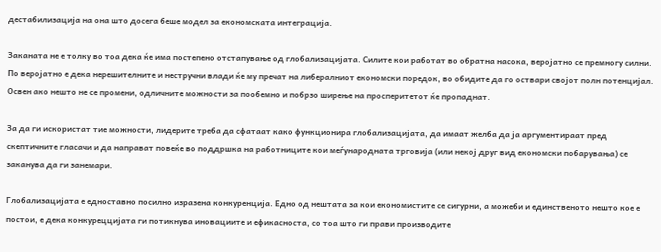дестабилизација на она што досега беше модел за економската интеграција.

Заканата не е толку во тоа дека ќе има постепено отстапување од глобализацијата. Силите кои работат во обратна насока, веројатно се премногу силни. По веројатно е дека нерешителните и нестручни влади ќе му пречат на либералниот економски поредок, во обидите да го оствари својот полн потенцијал. Освен ако нешто не се промени, одличните можности за пообемно и побрзо ширење на просперитетот ќе пропаднат.

За да ги искористат тие можности, лидерите треба да сфатаат како функционира глобализацијата, да имаат желба да ја аргументираат пред скептичните гласачи и да направат повеќе во поддршка на работниците кои меѓународната трговија (или некој друг вид економски побарувања) се заканува да ги занемари.

Глобализацијата е едноставно посилно изразена конкуренција. Едно од нештата за кои економистите се сигурни, а можеби и единственото нешто кое е постои, е дека конкуреццијата ги потикнува иновациите и ефикасноста, со тоа што ги прави производите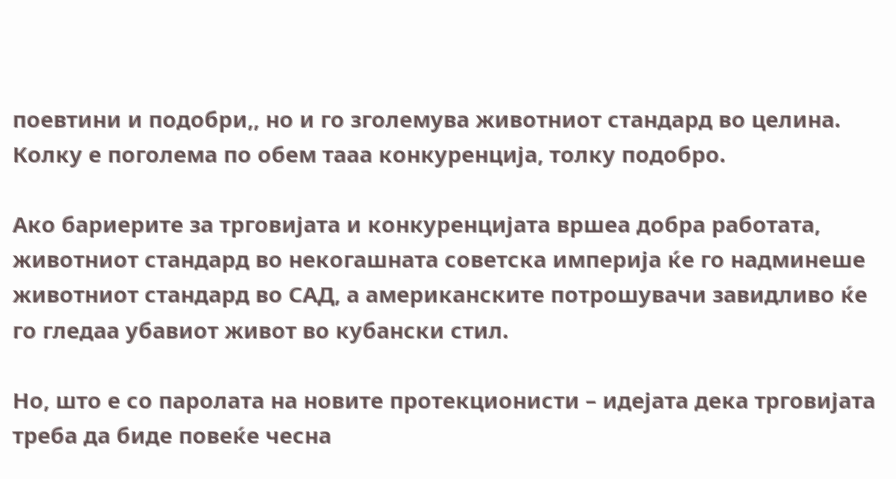поевтини и подобри,, но и го зголемува животниот стандард во целина. Колку е поголема по обем тааа конкуренција, толку подобро.

Ако бариерите за трговијата и конкуренцијата вршеа добра работата, животниот стандард во некогашната советска империја ќе го надминеше животниот стандард во САД, а американските потрошувачи завидливо ќе го гледаа убавиот живот во кубански стил.

Но, што е со паролата на новите протекционисти – идејата дека трговијата треба да биде повеќе чесна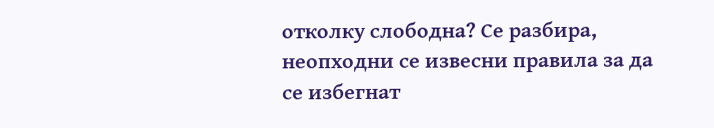отколку слободна? Се разбира, неопходни се извесни правила за да се избегнат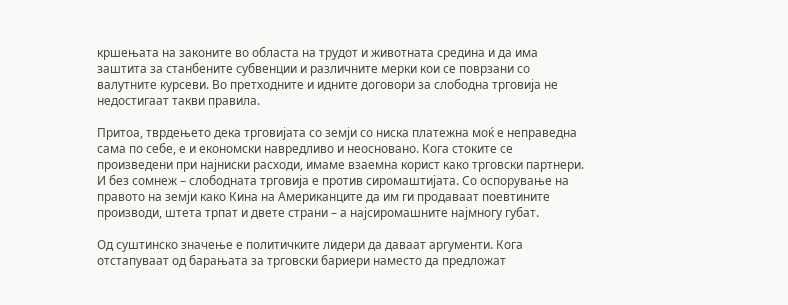кршењата на законите во областа на трудот и животната средина и да има заштита за станбените субвенции и различните мерки кои се поврзани со валутните курсеви. Во претходните и идните договори за слободна трговија не недостигаат такви правила.

Притоа, тврдењето дека трговијата со земји со ниска платежна моќ е неправедна сама по себе, е и економски навредливо и неосновано. Кога стоките се произведени при најниски расходи, имаме взаемна корист како трговски партнери. И без сомнеж – слободната трговија е против сиромаштијата. Со оспорување на правото на земји како Кина на Американците да им ги продаваат поевтините производи, штета трпат и двете страни – а најсиромашните најмногу губат.

Од суштинско значење е политичките лидери да даваат аргументи. Кога отстапуваат од барањата за трговски бариери наместо да предложат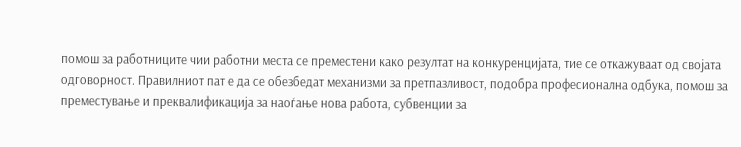помош за работниците чии работни места се преместени како резултат на конкуренцијата, тие се откажуваат од својата одговорност. Правилниот пат е да се обезбедат механизми за претпазливост, подобра професионална одбука, помош за преместување и преквалификација за наоѓање нова работа, субвенции за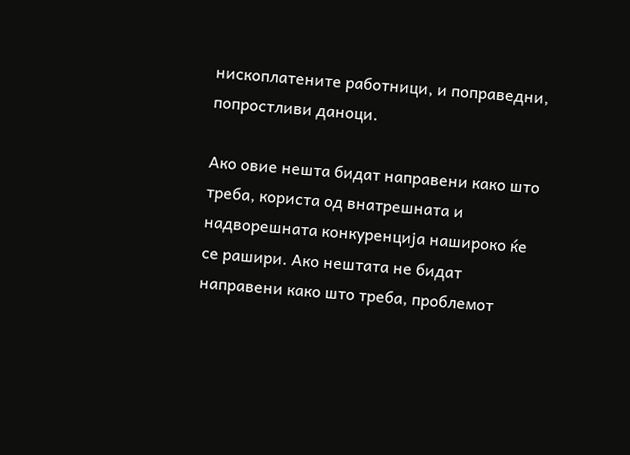нископлатените работници, и поправедни, попростливи даноци.

Ако овие нешта бидат направени како што треба, користа од внатрешната и надворешната конкуренција нашироко ќе се рашири. Ако нештата не бидат направени како што треба, проблемот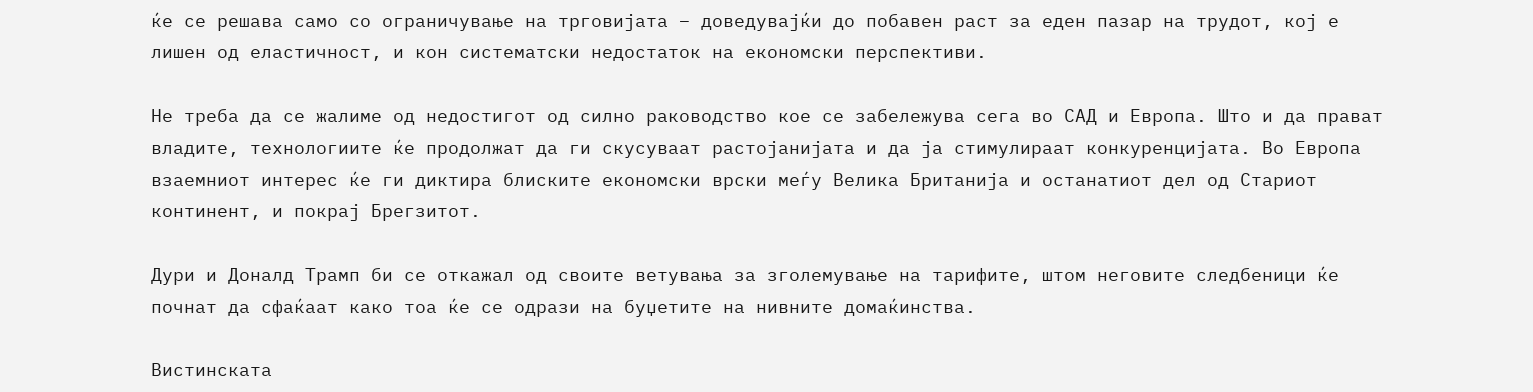ќе се решава само со ограничување на трговијата – доведувајќи до побавен раст за еден пазар на трудот, кој е лишен од еластичност, и кон систематски недостаток на економски перспективи.

Не треба да се жалиме од недостигот од силно раководство кое се забележува сега во САД и Европа. Што и да прават владите, технологиите ќе продолжат да ги скусуваат растојанијата и да ја стимулираат конкуренцијата. Во Европа взаемниот интерес ќе ги диктира блиските економски врски меѓу Велика Британија и останатиот дел од Стариот континент, и покрај Брегзитот.

Дури и Доналд Трамп би се откажал од своите ветувања за зголемување на тарифите, штом неговите следбеници ќе почнат да сфаќаат како тоа ќе се одрази на буџетите на нивните домаќинства.

Вистинската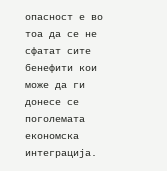опасност е во тоа да се не сфатат сите бенефити кои може да ги донесе се поголемата економска интеграција.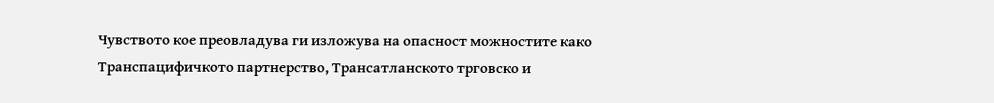Чувството кое преовладува ги изложува на опасност можностите како Транспацифичкото партнерство, Трансатланското трговско и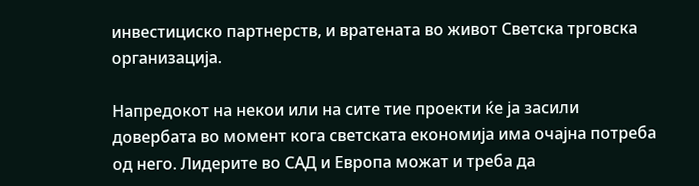инвестициско партнерств, и вратената во живот Светска трговска организација.

Напредокот на некои или на сите тие проекти ќе ја засили довербата во момент кога светската економија има очајна потреба од него. Лидерите во САД и Европа можат и треба да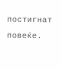постигнат повеќе.